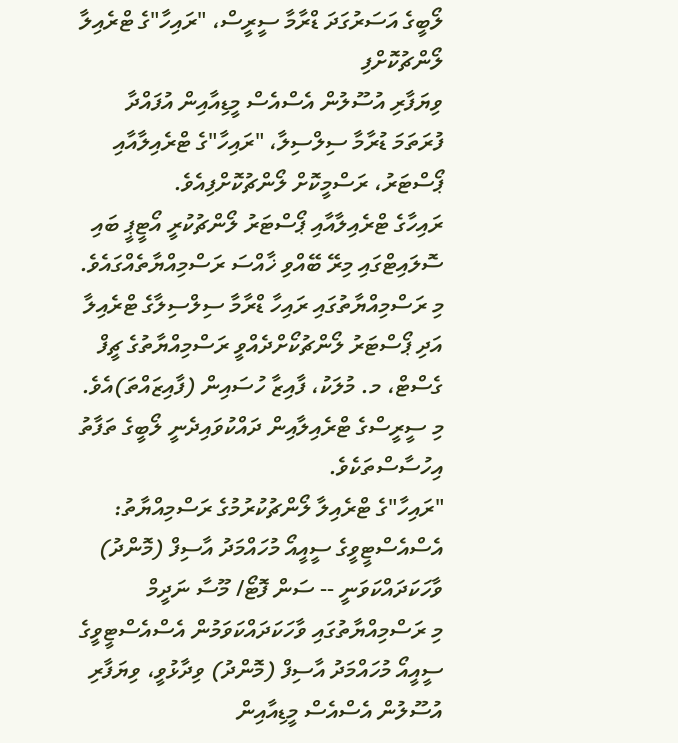ލޯބީގެ އަސަރުގަދަ ޑްރާމާ ސީރީސް، "ރައިހާ"ގެ ޓްރެއިލާ ލޯންޗުކޮށްފި
ވިޔަފާރި އުސޫލުން އެސްއެސް މީޑިއާއިން އުފައްދާ ފުރަތަމަ ޑުރާމާ ސިލްސިލާ، "ރައިހާ"ގެ ޓްރެއިލާއާއި ޕޯސްޓަރު، ރަސްމީކޮށް ލޯންޗުކޮށްފިއެވެ.
ރައިހާގެ ޓްރެއިލާއާއި ޕޯސްޓަރު ލޯންޗުކުރީ އޯޓީޕީ ބައި ސޮލައިޓްގައި މިރޭ ބޭއްވި ޚާއްސަ ރަސްމިއްޔާތެއްގައެވެ.
މި ރަސްމިއްޔާތުގައި ރައިހާ ޑްރާމާ ސިލްސިލާގެ ޓްރެއިލާ އަދި ޕޯސްޓަރު ލޯންޗުކޯށްދެއްވީ ރަސްމިއްޔާތުގެ ޗީފް ގެސްޓް، މ. މުލަކު، ފާއިޒާ ހުސައިން (ފާއިޒައްތަ)އެވެ.
މި ސީރީސްގެ ޓްރެއިލާއިން ދައްކުވައިދެނީ ލޯބީގެ ތަފާތު އިހުސާސްތަކެވެ.
"ރައިހާ"ގެ ޓްރެއިލާ ލޯންޗުކުރުމުގެ ރަސްމިއްޔާތު: އެސްއެސްޓީވީގެ ސީއީއޯ މުހައްމަދު އާސިފް (މޮންދު) ވާހަކަދައްކަވަނީ -- ސަން ފޮޓޯ/ މޫސާ ނަދީމް
މި ރަސްމިއްޔާތުގައި ވާހަކަދައްކަވަމުން އެސްއެސްޓީވީގެ ސީއީއޯ މުހައްމަދު އާސިފް (މޮންދު) ވިދާޅުވީ، ވިޔަފާރި އުސޫލުން އެސްއެސް މީޑިއާއިން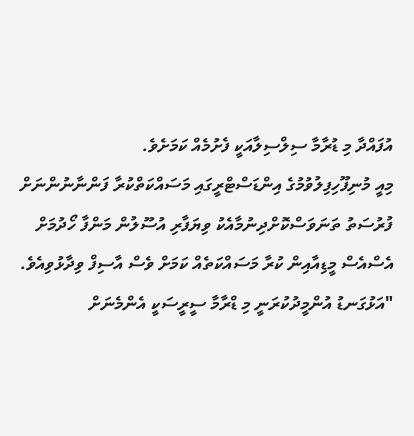އުފައްދާ މި ޑުރާމާ ސިލްސިލާއަކީ ފެށުމެއް ކަމަށެވެ.
މިއީ މުނިފޫހިފިލުވުމުގެ އިންޑަސްޓްރީގައި މަސައްކަތްކުރާ ފަންނާނުންނަށް ފުރުސަތު ތަނަވަސްކޮށްދިނުމާއެކު ވިޔަފާރި އުސޫލުން މަންފާ ހޯދުމަށް އެސްއެސް މީޑިއާއިން ކުރާ މަސައްކަތެއް ކަމަށް ވެސް އާސިފް ވިދާޅުވިއެވެ.
"އަޅުގަނޑު އުންމީދުކުރަނީ މި ޑްރާމާ ސީރީސަކީ އެންމެނަށް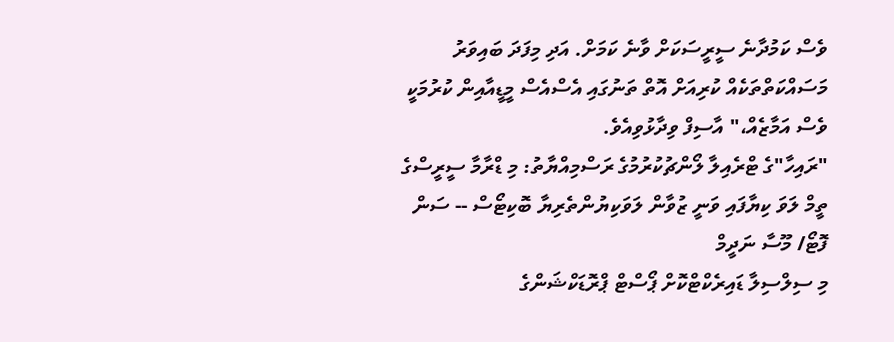ވެސް ކަމުދާނެ ސީރީސަކަށް ވާނެ ކަމަށް. އަދި މިފަދަ ބައިވަރު މަސައްކަތްތަކެއް ކުރިއަށް އޮތް ތަނުގައި އެސްއެސް މީޑީއާއިން ކުރުމަކީ ވެސް އަމާޒެއް،" އާސިފް ވިދާޅުވިއެވެ.
"ރައިހާ"ގެ ޓްރެއިލާ ލޯންޗުކުރުމުގެ ރަސްމިއްޔާތު: މި ޑްރާމާ ސީރީސްގެ ތީމް ލަވަ ކިޔާފައި ވަނީ ޒުވާން ލަވަކިޔުންތެރިޔާ ބޮކިޓޯސް -- ސަން ފޮޓޯ/ މޫސާ ނަދީމް
މި ސިލްސިލާ ޑައިރެކްޓްކޮށް ޕޯސްޓް ޕްރޮޑަކްޝަންގެ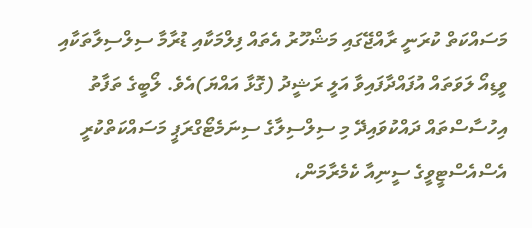މަސައްކަތް ކުރަނީ ރާއްޖޭގައި މަޝްހޫރު އެތައް ފިލްމަކާއި ޑުރާމާ ސިލްސިލާތަކާއި ވީޑިއޯ ލަވަތައް އުފައްދާފައިވާ އަލީ ރަޝީދު (ގޮޅާ އައްޔަ)އެވެ. ލޯބީގެ ތަފާތު އިހުސާސްތައް ދައްކުވައިދޭ މި ސިލްސިލާގެ ސިނަމެޓޯގްރަޕީ މަސައްކަތްކުރީ އެސްއެސްޓީވީގެ ސީނިއާ ކެމެރާމަން،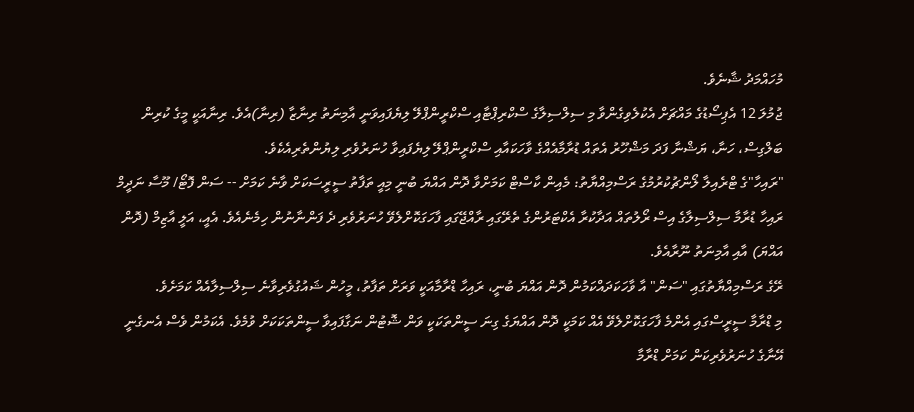މުހައްމަދު ޝާނެވެ.
ޖުމުލަ 12 އެޕިސޯޑުގެ މައްޗަށް އެކުލެވިގެންވާ މި ސިލްސިލާގެ ސްކްރިޕްޓާއި ސްކްރީންޕްލޭ ލިޔެފައިވަނީ އާމިނަތު ރިނާޒާ (ރިނާ)އެވެ. ރިނާއަކީ މީގެ ކުރިން ބަލްގިސް، ހަނާ، ޔަޝްނާ ފަދަ މަޝްހޫރު އެތައް ޑުރާމާއެއްގެ ވާހަކައާއި ސްކްރީންޕްލޭ ލިޔެފައިވާ ހުނަރުވެރި ލިޔުންތެރިއެކެވެ.
"ރައިހާ"ގެ ޓްރެއިލާ ލޯންޗުކުރުމުގެ ރަސްމިއްޔާތު: މެއިން ކާސްޓް ކަމަށްވާ ދޮން އައްޔަ ބުނީ މިއީ ތަފާތު ސީރީސަކަށް ވާނެ ކަމަށް -- ސަން ފޮޓޯ/ މޫސާ ނަދީމް
ރައިހާ ޑުރާމާ ސިލްސިލާގެ އިސް ރޯލުތައް އަދާކުރާ އެކްޓަރުންގެ ތެރޭގައި ރާއްޖޭގައި ފާހަގަކޮށްލެވޭ ހުނަރުވެރި ދެ ފަންނާނުން ހިމެނެއެވެ. އެއީ، އަލީ އާޒިމް (ދޮން އައްޔަ) އާއި އާމިނަތު ނޫރާއެވެ.
ރޭގެ ރަސްމިއްޔާތުގައި "ސަން" އާ ވާހަކަދައްކަމުން ދޮން އައްޔަ ބުނީ، ރައިހާ ޑްރާމާއަކީ ވަރަށް ތަފާތު، މީހުން ޝައުގުވެރިވާނެ ސިލްސިލާއެއް ކަމަށެވެ.
މި ޑްރާމާ ސީރީސްގައި އެންމެ ފާހަގަކޮށްލެވޭ އެއް ކަމަކީ ދޮން އައްޔަގެ ގިނަ ސީންތަކަކީ ވަން ޝޮޓުން ނަގާފައިވާ ސީންތަކަކަށް ވުމެވެ. އެކަމުން ވެސް އެނގެނީ އޭނާގެ ހުނަރުވެރިކަން ކަމަށް ޑްރާމާ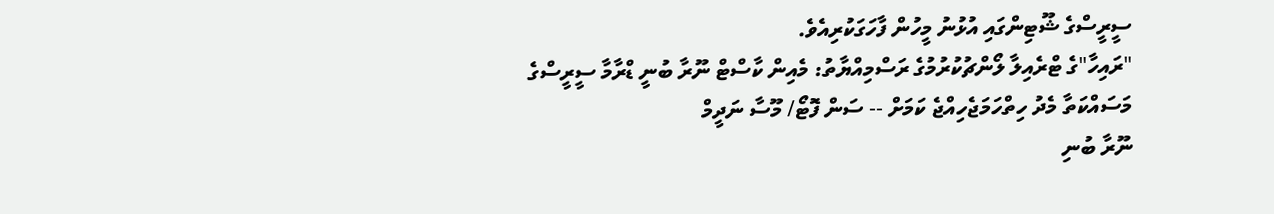ސީރީސްގެ ޝޫޓިންގައި އުޅުނު މީހުން ފާހަގަކުރިއެވެ.
"ރައިހާ"ގެ ޓްރެއިލާ ލޯންޗުކުރުމުގެ ރަސްމިއްޔާތު: މެއިން ކާސްޓް ނޫރާ ބުނީ ޑްރާމާ ސީރީސްގެ މަސައްކަތާ މެދު ހިތްހަމަޖެހިއްޖެ ކަމަށް -- ސަން ފޮޓޯ/ މޫސާ ނަދީމް
ނޫރާ ބުނި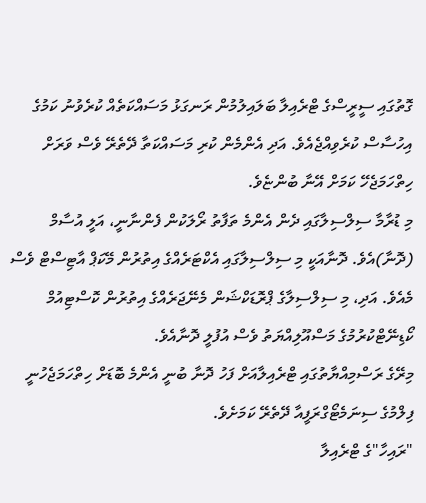ގޮތުގައި ސީރީސްގެ ޓްރެއިލާ ބަލައިލުމުން ރަނގަޅު މަސައްކަތެއް ކުރެވުނު ކަމުގެ އިހުސާސް ކުރެވިއްޖެއެވެ. އަދި އެންމެން ކުރި މަސައްކަތާ ދޭތެރޭ ވެސް ވަރަށް ހިތްހަމަޖެހޭ ކަމަށް އޭނާ ބުންޏެވެ.
މި ޑުރާމާ ސިލްސިލާގައި ދެން އެންމެ ތަފާތު ރޯލަކުން ފެންނާނީ، އަލީ އުސާމް (ދޮނާ)އެވެ. ދޮނާއަކީ މި ސިލްސިލާގައި އެކްޓަރެއްގެ އިތުރުން މޭކަޕް އާޓިސްޓް ވެސް މެއެވެ. އަދި، މި ސިލްސިލާގެ ޕްރޮޑަކްޝަން މެނޭޖަރެއްގެ އިތުރުން ކޮސްޓިއުމް ކޯޑިނޭޓްކުރުމުގެ މަސްއޫލިއްޔަތު ވެސް އުފުލީ ދޮނާއެވެ.
މިރޭގެ ރަސްމިއްޔާތުގައި ޓްރެއިލާއަށް ފަހު ދޮނާ ބުނީ އެންމެ ބޮޑަށް ހިތްހަމަޖެހުނީ ފިލްމުގެ ސިނަމެޓޯގްރަފީއާ ދޭތެރޭ ކަމަށެވެ.
"ރައިހާ"ގެ ޓްރެއިލާ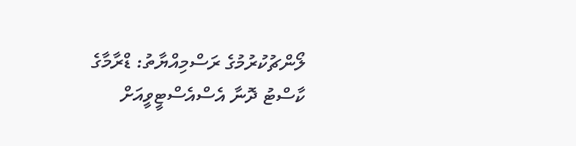ލޯންޗުކުރުމުގެ ރަސްމިއްޔާތު: ޑްރާމާގެ ކާސްޓު ދޮނާ އެސްއެސްޓީވީއަށް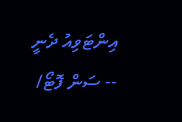އިންޓަވިއު ދެނީ -- ސަން ފޮޓޯ/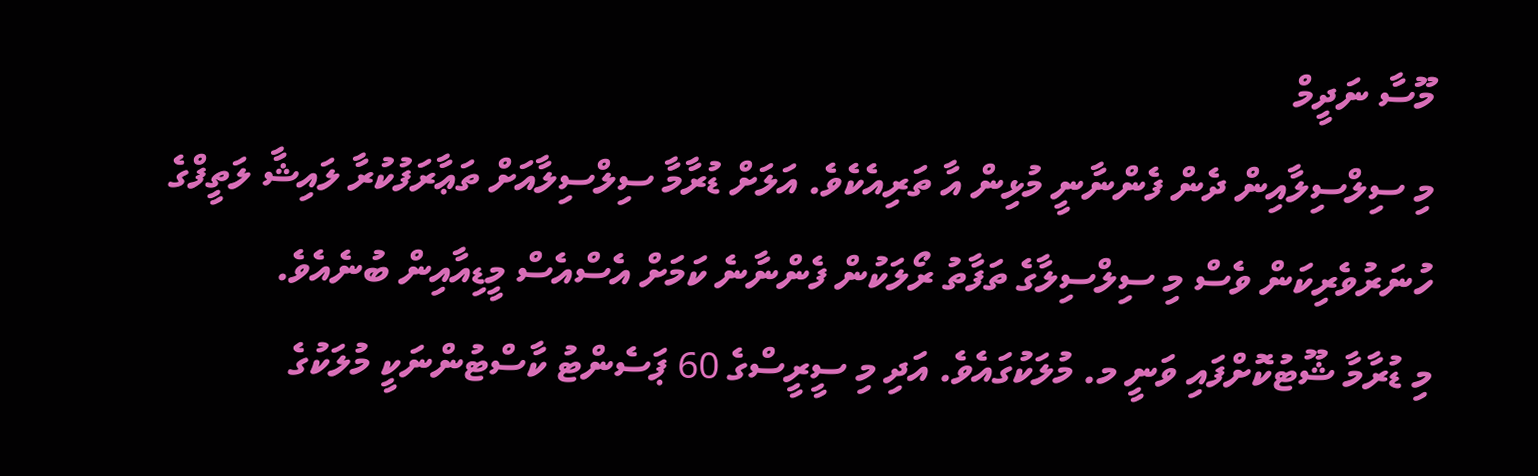މޫސާ ނަދީމް
މި ސިލްސިލާއިން ދެން ފެންނާނީ މުޅިން އާ ތަރިއެކެވެ. އަލަށް ޑުރާމާ ސިލްސިލާއަށް ތަޢާރަފުކުރާ ލައިޝާ ލަތީފްގެ ހުނަރުވެރިކަން ވެސް މި ސިލްސިލާގެ ތަފާތު ރޯލަކުން ފެންނާނެ ކަމަށް އެސްއެސް މީޑިއާއިން ބުނެއެވެ.
މި ޑުރާމާ ޝޫޓުކޮށްފައި ވަނީ މ. މުލަކުގައެވެ. އަދި މި ސީރީސްގެ 60 ޕަސެންޓު ކާސްޓުންނަކީ މުލަކުގެ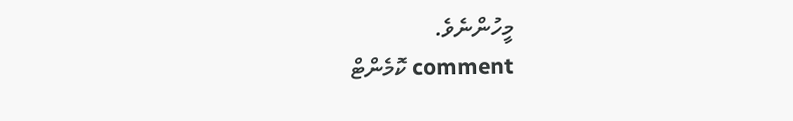މީހުންނެވެ.
comment ކޮމެންޓް